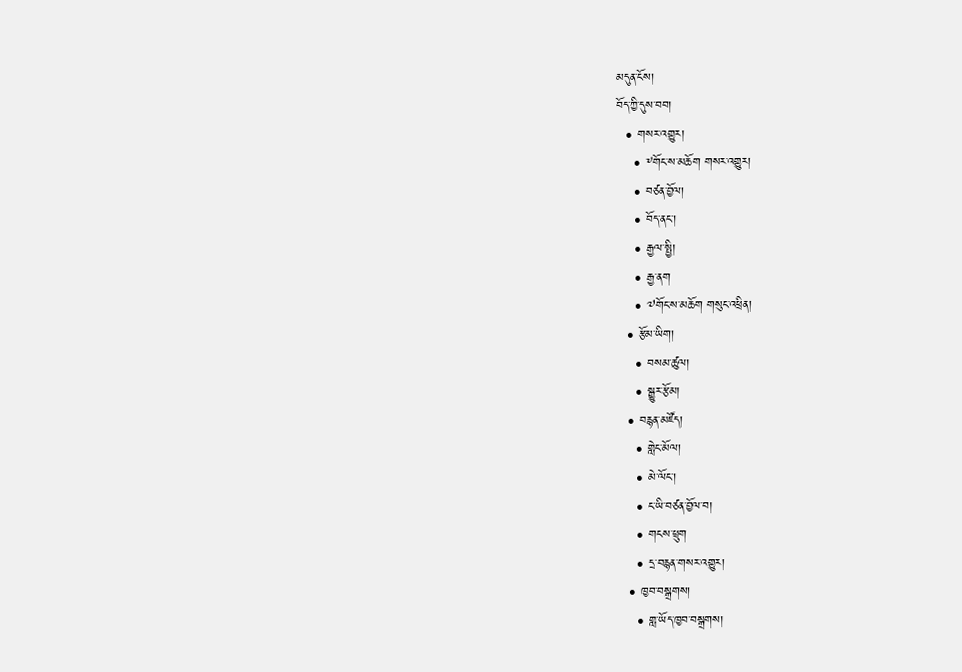མདུན་ངོས།
བོད་ཀྱི་དུས་བབ།
  • གསར་འགྱུར།
    • ༸གོང་ས་མཆོག གསར་འགྱུར།
    • བཙན་བྱོལ།
    • བོད་ནང་།
    • རྒྱལ་སྤྱི།
    • རྒྱ་ནག
    • ༧གོང་ས་མཆོག གསུང་འཕྲིན།
  • རྩོམ་ཡིག།
    • བསམ་ཚུལ།
    • སྒྱུར་རྩོམ།
  • བརྙན་མཛོད།
    • གླེང་མོལ།
    • མེ་ལོང་།
    • ང་ཡི་བཙན་བྱོལ་བ།
    • གངས་ཕྲུག
    • དྲ་བརྙན་གསར་འགྱུར།
  • ཁྱབ་བསྒྲགས།
    • གླ་ཡོད་ཁྱབ་བསྒྲགས།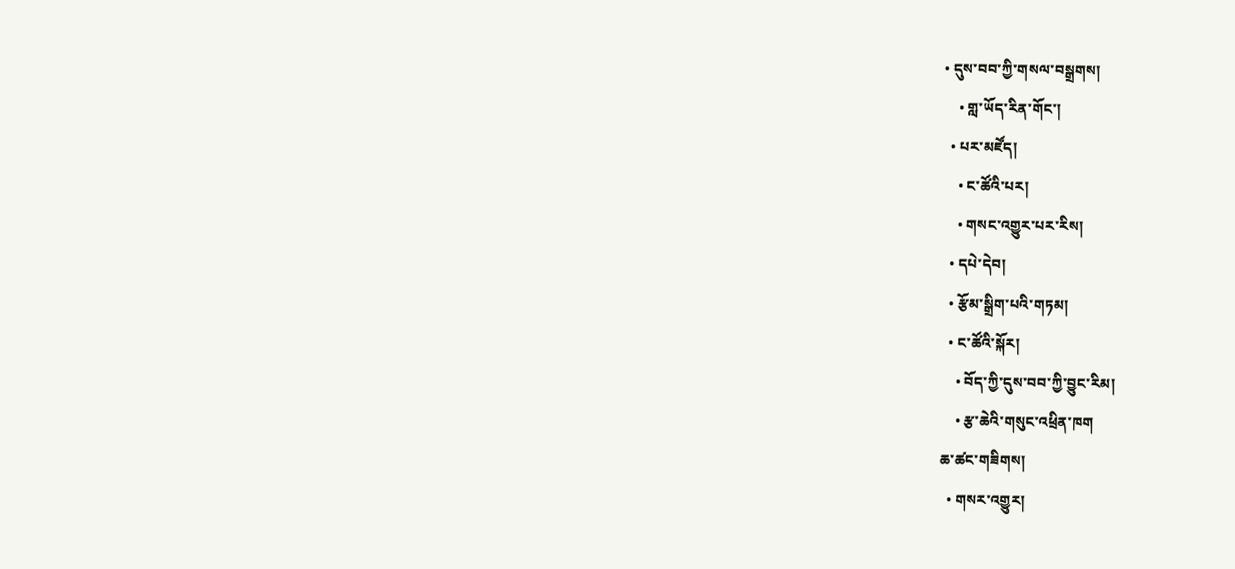• དུས་བབ་ཀྱི་གསལ་བསྒྲགས།
    • གླ་ཡོད་རིན་གོང་།
  • པར་མཛོད།
    • ང་ཚོའི་པར།
    • གསང་འགྱུར་པར་རིས།
  • དཔེ་དེབ།
  • རྩོམ་སྒྲིག་པའི་གཏམ།
  • ང་ཚོའི་སྐོར།
    • བོད་ཀྱི་དུས་བབ་ཀྱི་བྱུང་རིམ།
    • རྩ་ཆེའི་གསུང་འཕྲིན་ཁག
ཆ་ཚང་གཟིགས།
  • གསར་འགྱུར།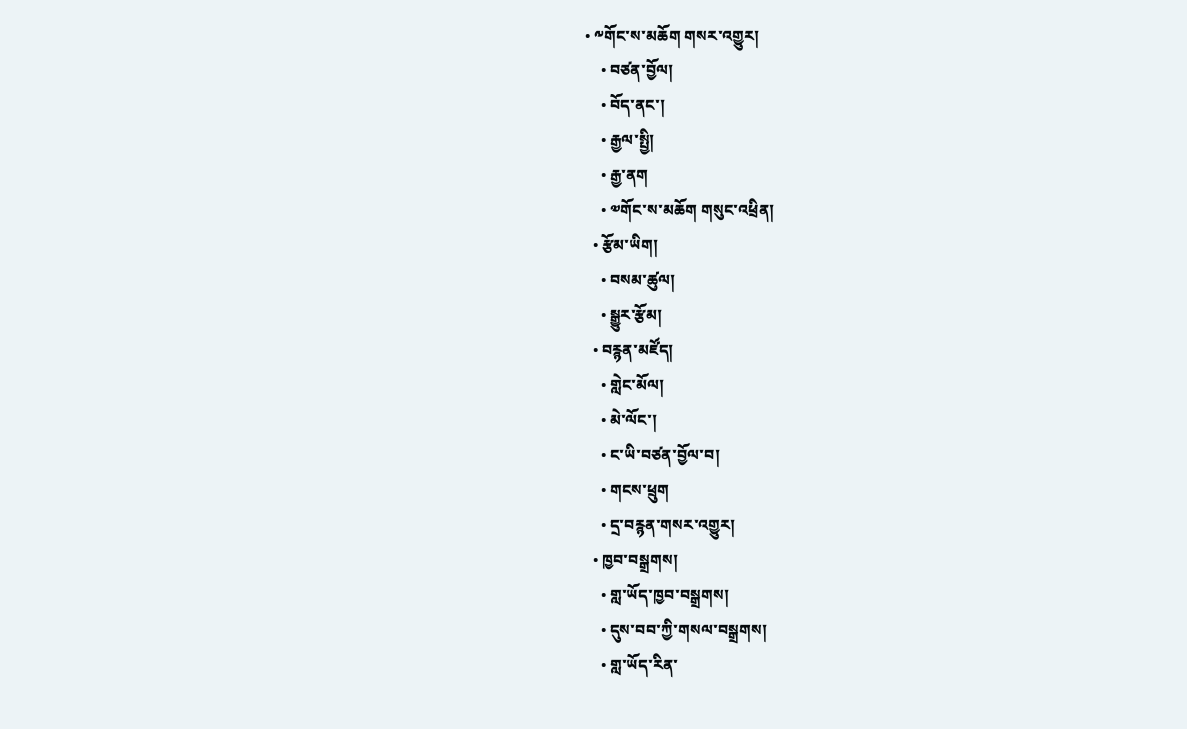• ༸གོང་ས་མཆོག གསར་འགྱུར།
    • བཙན་བྱོལ།
    • བོད་ནང་།
    • རྒྱལ་སྤྱི།
    • རྒྱ་ནག
    • ༧གོང་ས་མཆོག གསུང་འཕྲིན།
  • རྩོམ་ཡིག།
    • བསམ་ཚུལ།
    • སྒྱུར་རྩོམ།
  • བརྙན་མཛོད།
    • གླེང་མོལ།
    • མེ་ལོང་།
    • ང་ཡི་བཙན་བྱོལ་བ།
    • གངས་ཕྲུག
    • དྲ་བརྙན་གསར་འགྱུར།
  • ཁྱབ་བསྒྲགས།
    • གླ་ཡོད་ཁྱབ་བསྒྲགས།
    • དུས་བབ་ཀྱི་གསལ་བསྒྲགས།
    • གླ་ཡོད་རིན་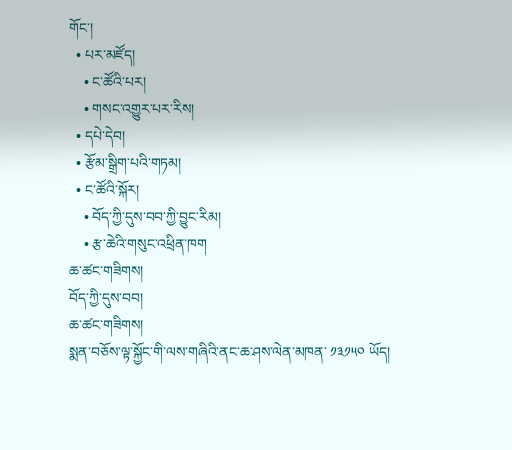གོང་།
  • པར་མཛོད།
    • ང་ཚོའི་པར།
    • གསང་འགྱུར་པར་རིས།
  • དཔེ་དེབ།
  • རྩོམ་སྒྲིག་པའི་གཏམ།
  • ང་ཚོའི་སྐོར།
    • བོད་ཀྱི་དུས་བབ་ཀྱི་བྱུང་རིམ།
    • རྩ་ཆེའི་གསུང་འཕྲིན་ཁག
ཆ་ཚང་གཟིགས།
བོད་ཀྱི་དུས་བབ།
ཆ་ཚང་གཟིགས།
སྨན་བཅོས་ལྟ་སྐྱོང་གི་ལས་གཞིའི་ནང་ཆ་ཤས་ལེན་མཁན་ ༡༣༡༥༠ ཡོད།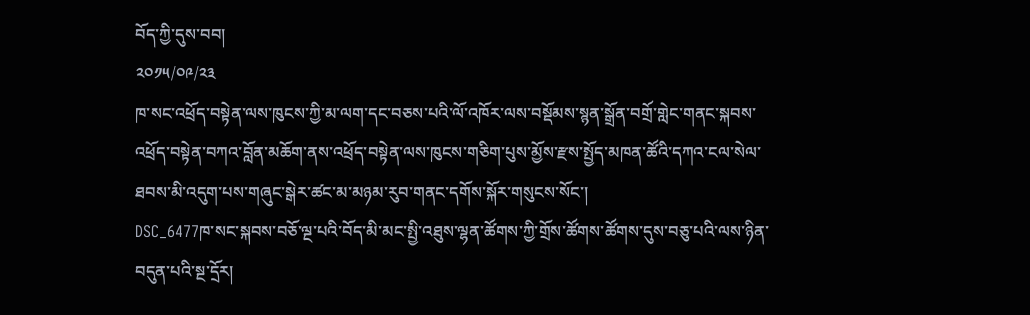བོད་ཀྱི་དུས་བབ།
༢༠༡༥/༠༩/༢༣
ཁ་སང་འཕྲོད་བསྟེན་ལས་ཁུངས་ཀྱི་མ་ལག་དང་བཅས་པའི་ལོ་འཁོར་ལས་བསྡོམས་སྙན་སྒྲོན་བགྲོ་གླེང་གནང་སྐབས་འཕྲོད་བསྟེན་བཀའ་བློན་མཆོག་ནས་འཕྲོད་བསྟེན་ལས་ཁུངས་གཅིག་པུས་མྱོས་རྫས་སྤྱོད་མཁན་ཚོའི་དཀའ་ངལ་སེལ་ཐབས་མི་འདུག་པས་གཞུང་སྒེར་ཚང་མ་མཉམ་རུབ་གནང་དགོས་སྐོར་གསུངས་སོང་།
DSC_6477ཁ་སང་སྐབས་བཅོ་ལྔ་པའི་བོད་མི་མང་སྤྱི་འཐུས་ལྷན་ཚོགས་ཀྱི་གྲོས་ཚོགས་ཚོགས་དུས་བཅུ་པའི་ལས་ཉིན་བདུན་པའི་སྔ་དྲོར།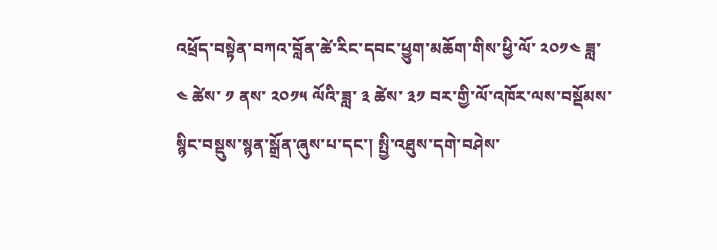འཕྲོད་བསྟེན་བཀའ་བློན་ཚེ་རིང་དབང་ཕྱུག་མཆོག་གིས་ཕྱི་ལོ་ ༢༠༡༤ ཟླ་ ༤ ཚེས་ ༡ ནས་ ༢༠༡༥ ལོའི་ཟླ་ ༣ ཚེས་ ༣༡ བར་གྱི་ལོ་འཁོར་ལས་བསྡོམས་སྙིང་བསྡུས་སྙན་སྒྲོན་ཞུས་པ་དང་། སྤྱི་འཐུས་དགེ་བཤེས་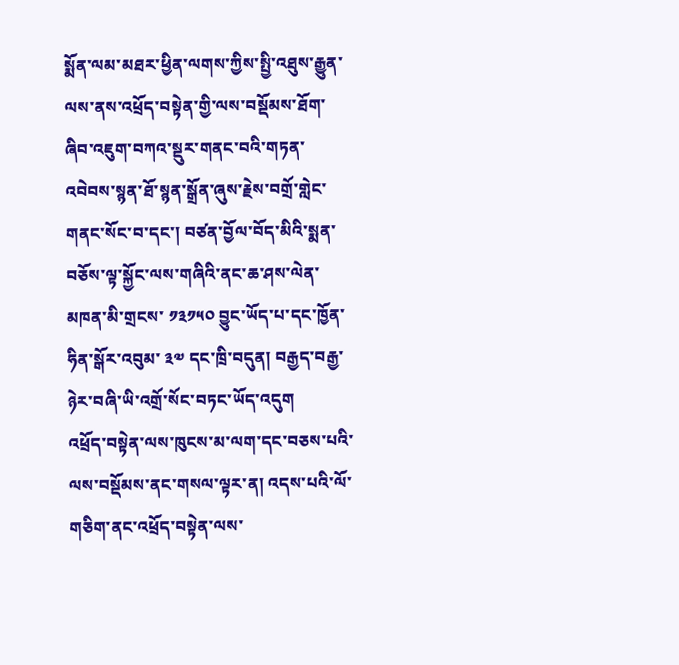སྨོན་ལམ་མཐར་ཕྱིན་ལགས་ཀྱིས་སྤྱི་འཐུས་རྒྱུན་ལས་ནས་འཕྲོད་བསྟེན་གྱི་ལས་བསྡོམས་ཐོག་ཞིབ་འཇུག་བཀའ་སྡུར་གནང་བའི་གཏན་འབེབས་སྙན་ཐོ་སྙན་སྒྲོན་ཞུས་རྗེས་བགྲོ་གླེང་གནང་སོང་བ་དང་། བཙན་བྱོལ་བོད་མིའི་སྨན་བཅོས་ལྟ་སྐྱོང་ལས་གཞིའི་ནང་ཆ་ཤས་ལེན་མཁན་མི་གྲངས་ ༡༣༡༥༠ བྱུང་ཡོད་པ་དང་ཁྱོན་ཧིན་སྒོར་འབུམ་ ༣༧ དང་ཁྲི་བདུན། བརྒྱད་བརྒྱ་ཉེར་བཞི་ཡི་འགྲོ་སོང་བཏང་ཡོད་འདུག
འཕྲོད་བསྟེན་ལས་ཁུངས་མ་ལག་དང་བཅས་པའི་ལས་བསྡོམས་ནང་གསལ་ལྟར་ན། འདས་པའི་ལོ་གཅིག་ནང་འཕྲོད་བསྟེན་ལས་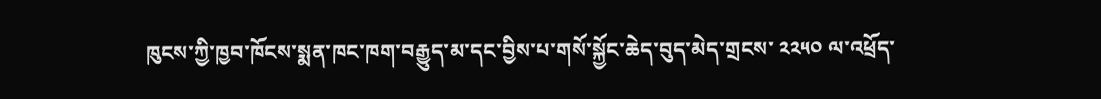ཁུངས་ཀྱི་ཁྱབ་ཁོངས་སྨན་ཁང་ཁག་བརྒྱུད་མ་དང་བྱིས་པ་གསོ་སྐྱོང་ཆེད་བུད་མེད་གྲངས་ ༢༢༥༠ ལ་འཕྲོད་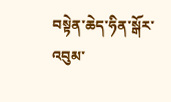བསྟེན་ཆེད་ཧིན་སྒོར་འབུམ་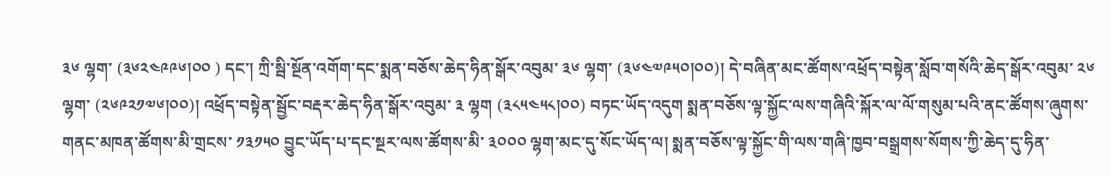༣༦ ལྷག་ (༣༦༢༤༩༩༦།༠༠ ) དང་། ཀྲི་སྦི་སྔོན་འགོག་དང་སྨན་བཅོས་ཆེད་ཧིན་སྒོར་འབུམ་ ༣༦ ལྷག་ (༣༦༤༧༩༥༠།༠༠)། དེ་བཞིན་མང་ཚོགས་འཕྲོད་བསྟེན་སློབ་གསོའི་ཆེད་སྒོར་འབུམ་ ༢༦ ལྷག་ (༢༦༩༢༡༧༦།༠༠)། འཕྲོད་བསྟེན་སྦྱོང་བརྡར་ཆེད་ཧིན་སྒོར་འབུམ་ ༣ ལྷག (༣༨༥༤༥༨།༠༠) བཏང་ཡོད་འདུག སྨན་བཅོས་ལྟ་སྐྱོང་ལས་གཞིའི་སྐོར་ལ་ལོ་གསུམ་པའི་ནང་ཚོགས་ཞུགས་གནང་མཁན་ཚོགས་མི་གྲངས་ ༡༣༡༥༠ བྱུང་ཡོད་པ་དང་སྔར་ལས་ཚོགས་མི་ ༣༠༠༠ ལྷག་མང་དུ་སོང་ཡོད་ལ། སྨན་བཅོས་ལྟ་སྐྱོང་གི་ལས་གཞི་ཁྱབ་བསྒྲགས་སོགས་ཀྱི་ཆེད་དུ་ཧིན་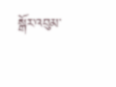སྒོར་འབུམ་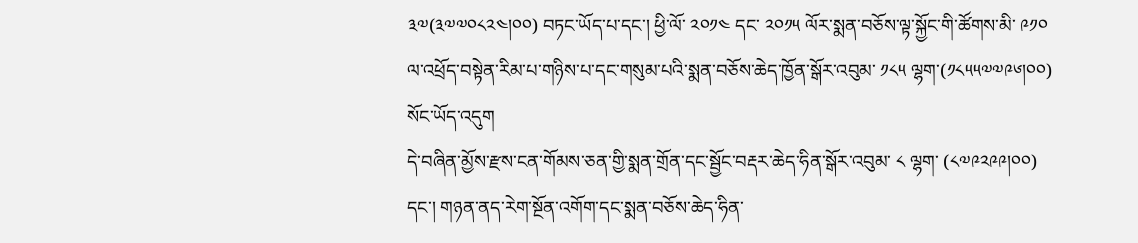༣༧(༣༧༧༠༨༢༤།༠༠) བཏང་ཡོད་པ་དང་། ཕྱི་ལོ་ ༢༠༡༤ དང་ ༢༠༡༥ ལོར་སྨན་བཅོས་ལྟ་སྐྱོང་གི་ཚོགས་མི་ ༩༡༠ ལ་འཕྲོད་བསྟེན་རིམ་པ་གཉིས་པ་དང་གསུམ་པའི་སྨན་བཅོས་ཆེད་ཁྱོན་སྒོར་འབུམ་ ༡༨༥ ལྷག་(༡༨༥༥༧༧༩༦།༠༠) སོང་ཡོད་འདུག
དེ་བཞིན་མྱོས་རྫས་ངན་གོམས་ཅན་གྱི་སྨན་གྲོན་དང་སྦྱོང་བརྡར་ཆེད་ཧིན་སྒོར་འབུམ་ ༨ ལྷག་ (༨༧༩༢༩༩།༠༠) དང་། གཉན་ནད་རེག་སྔོན་འགོག་དང་སྨན་བཅོས་ཆེད་ཧིན་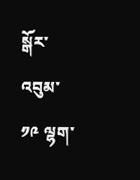སྒོར་འབུམ་ ༡༩ ལྷག་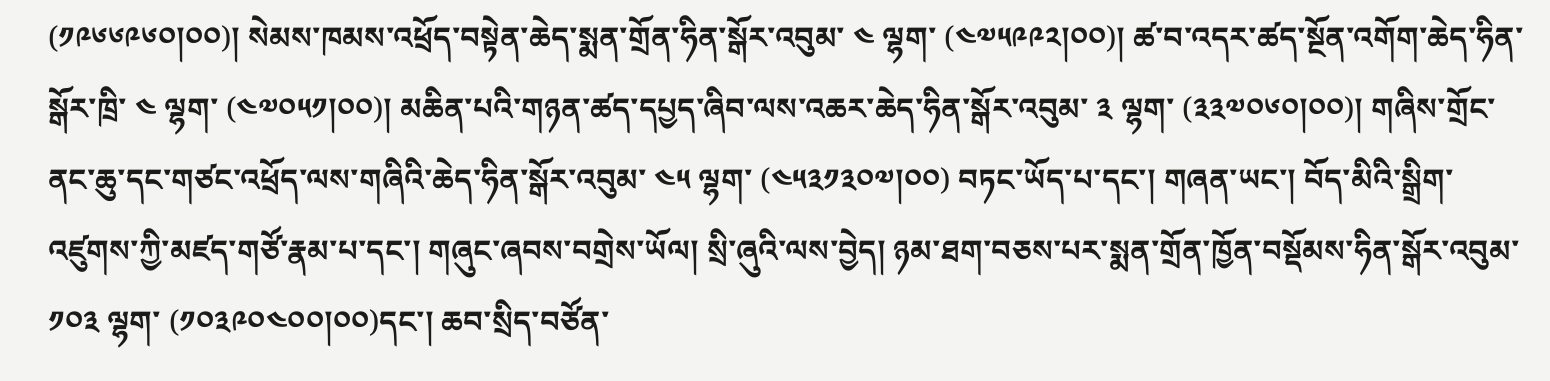(༡༩༦༦༩༦༠།༠༠)། སེམས་ཁམས་འཕྲོད་བསྟེན་ཆེད་སྨན་གྲོན་ཧིན་སྒོར་འབུམ་ ༤ ལྷག་ (༤༧༥༩༩༢།༠༠)། ཚ་བ་འདར་ཚད་སྔོན་འགོག་ཆེད་ཧིན་སྒོར་ཁྲི་ ༤ ལྷག་ (༤༧༠༥༡།༠༠)། མཆིན་པའི་གཉན་ཚད་དཔྱད་ཞིབ་ལས་འཆར་ཆེད་ཧིན་སྒོར་འབུམ་ ༣ ལྷག་ (༣༣༧༠༦༠།༠༠)། གཞིས་གྲོང་ནང་ཆུ་དང་གཙང་འཕྲོད་ལས་གཞིའི་ཆེད་ཧིན་སྒོར་འབུམ་ ༤༥ ལྷག་ (༤༥༣༡༣༠༧།༠༠) བཏང་ཡོད་པ་དང་། གཞན་ཡང་། བོད་མིའི་སྒྲིག་འཛུགས་ཀྱི་མཛད་གཙོ་རྣམ་པ་དང་། གཞུང་ཞབས་བགྲེས་ཡོལ། སྲི་ཞུའི་ལས་བྱེད། ཉམ་ཐག་བཅས་པར་སྨན་གྲོན་ཁྱོན་བསྡོམས་ཧིན་སྒོར་འབུམ་ ༡༠༣ ལྷག་ (༡༠༣༩༠༤༠༠།༠༠)དང་། ཆབ་སྲིད་བཙོན་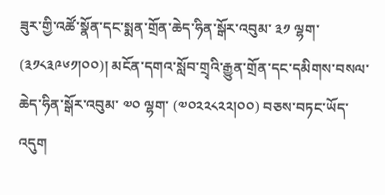ཟུར་གྱི་འཚོ་སྣོན་དང་སྨན་གྲོན་ཆེད་ཧིན་སྒོར་འབུམ་ ༣༡ ལྷག་ (༣༡༨༣༩༦༡།༠༠)། མངོན་དགའ་སློབ་གྲྭའི་རྒྱུན་གྲོན་དང་དམིགས་བསལ་ཆེད་ཧིན་སྒོར་འབུམ་ ༧༠ ལྷག་ (༧༠༢༢༨༢༢།༠༠) བཅས་བཏང་ཡོད་འདུག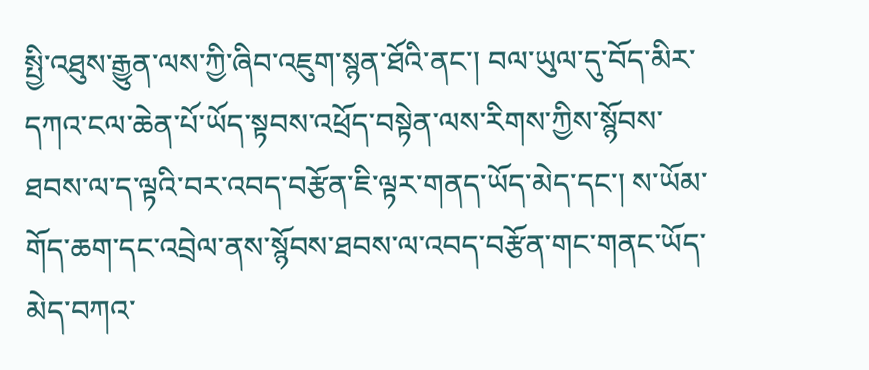སྤྱི་འཐུས་རྒྱུན་ལས་ཀྱི་ཞིབ་འཇུག་སྙན་ཐོའི་ནང་། བལ་ཡུལ་དུ་བོད་མིར་དཀའ་ངལ་ཆེན་པོ་ཡོད་སྟབས་འཕྲོད་བསྟེན་ལས་རིགས་ཀྱིས་སྙོབས་ཐབས་ལ་ད་ལྟའི་བར་འབད་བརྩོན་ཇི་ལྟར་གནད་ཡོད་མེད་དང་། ས་ཡོམ་གོད་ཆག་དང་འབྲེལ་ནས་སྙོབས་ཐབས་ལ་འབད་བརྩོན་གང་གནང་ཡོད་མེད་བཀའ་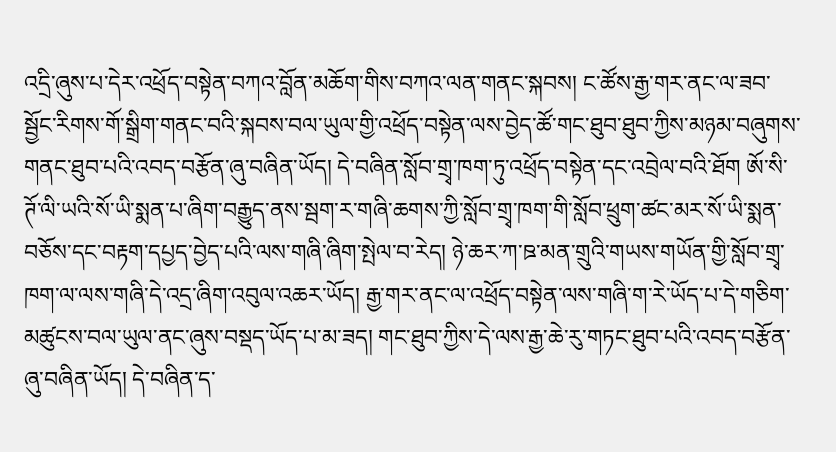འདྲི་ཞུས་པ་དེར་འཕྲོད་བསྟེན་བཀའ་བློན་མཆོག་གིས་བཀའ་ལན་གནང་སྐབས། ང་ཚོས་རྒྱ་གར་ནང་ལ་ཟབ་སྦྱོང་རིགས་གོ་སྒྲིག་གནང་བའི་སྐབས་བལ་ཡུལ་གྱི་འཕྲོད་བསྟེན་ལས་བྱེད་ཚོ་གང་ཐུབ་ཐུབ་ཀྱིས་མཉམ་བཞུགས་གནང་ཐུབ་པའི་འབད་བརྩོན་ཞུ་བཞིན་ཡོད། དེ་བཞིན་སློབ་གྲྭ་ཁག་ཏུ་འཕྲོད་བསྟེན་དང་འབྲེལ་བའི་ཐོག ཨོ་སི་ཊོ་ལི་ཡའི་སོ་ཡི་སྨན་པ་ཞིག་བརྒྱུད་ནས་སྦག་ར་གཞི་ཆགས་ཀྱི་སློབ་གྲྭ་ཁག་གི་སློབ་ཕྲུག་ཚང་མར་སོ་ཡི་སྨན་བཅོས་དང་བརྟག་དཔྱད་བྱེད་པའི་ལས་གཞི་ཞིག་སྤེལ་བ་རེད། ཉེ་ཆར་ཀ་ཋ་མན་གྲུའི་གཡས་གཡོན་གྱི་སློབ་གྲྭ་ཁག་ལ་ལས་གཞི་དེ་འདྲ་ཞིག་འབུལ་འཆར་ཡོད། རྒྱ་གར་ནང་ལ་འཕྲོད་བསྟེན་ལས་གཞི་ག་རེ་ཡོད་པ་དེ་གཅིག་མཚུངས་བལ་ཡུལ་ནང་ཞུས་བསྡད་ཡོད་པ་མ་ཟད། གང་ཐུབ་ཀྱིས་དེ་ལས་རྒྱ་ཆེ་རུ་གཏང་ཐུབ་པའི་འབད་བརྩོན་ཞུ་བཞིན་ཡོད། དེ་བཞིན་ད་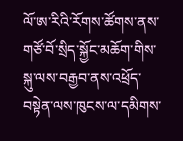ལོ་ཨ་རིའི་རོགས་ཚོགས་ནས་གཙོ་བོ་སྲིད་སྐྱོང་མཆོག་གིས་སྐུ་ལས་བརྒྱབ་ནས་འཕྲོད་བསྟེན་ལས་ཁུངས་ལ་དམིགས་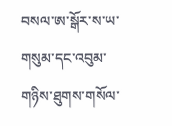བསལ་ཨ་སྒོར་ས་ཡ་གསུམ་དང་འབུམ་གཉིས་ཐུགས་གསོལ་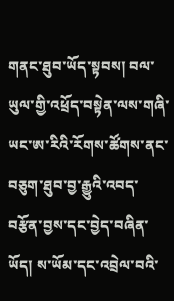གནང་ཐུབ་ཡོད་སྟབས། བལ་ཡུལ་གྱི་འཕྲོད་བསྟེན་ལས་གཞི་ཡང་ཨ་རིའི་རོགས་ཚོགས་ནང་བཅུག་ཐུབ་བྱ་རྒྱུའི་འབད་བརྩོན་བྱས་དང་བྱེད་བཞིན་ཡོད། ས་ཡོམ་དང་འབྲེལ་བའི་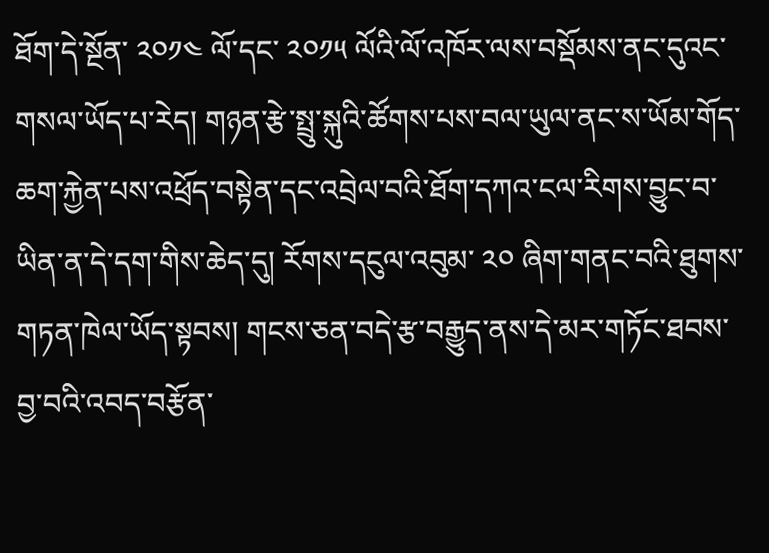ཐོག་དེ་སྔོན་ ༢༠༡༤ ལོ་དང་ ༢༠༡༥ ལོའི་ལོ་འཁོར་ལས་བསྡོམས་ནང་དུའང་གསལ་ཡོད་པ་རེད། གཉན་རྩེ་སྤྲུ་སྐུའི་ཚོགས་པས་བལ་ཡུལ་ནང་ས་ཡོམ་གོད་ཆག་རྐྱེན་པས་འཕྲོད་བསྟེན་དང་འབྲེལ་བའི་ཐོག་དཀའ་ངལ་རིགས་བྱུང་བ་ཡིན་ན་དེ་དག་གིས་ཆེད་དུ། རོགས་དངུལ་འབུམ་ ༢༠ ཞིག་གནང་བའི་ཐུགས་གཏན་ཁེལ་ཡོད་སྟབས། གངས་ཅན་བདེ་རྩ་བརྒྱུད་ནས་དེ་མར་གཏོང་ཐབས་བྱ་བའི་འབད་བརྩོན་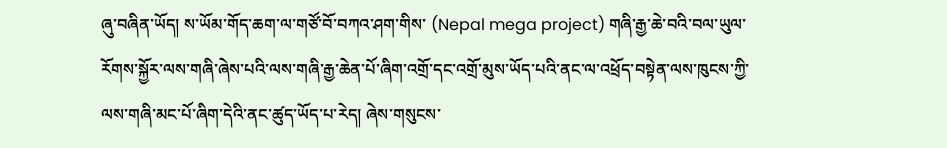ཞུ་བཞིན་ཡོད། ས་ཡོམ་གོད་ཆག་ལ་གཙོ་བོ་བཀའ་ཤག་གིས་ (Nepal mega project) གཞི་རྒྱ་ཆེ་བའི་བལ་ཡུལ་རོགས་སྐྱོར་ལས་གཞི་ཞེས་པའི་ལས་གཞི་རྒྱ་ཆེན་པོ་ཞིག་འགྲོ་དང་འགྲོ་མུས་ཡོད་པའི་ནང་ལ་འཕྲོད་བསྟེན་ལས་ཁུངས་ཀྱི་ལས་གཞི་མང་པོ་ཞིག་དེའི་ནང་ཚུད་ཡོད་པ་རེད། ཞེས་གསུངས་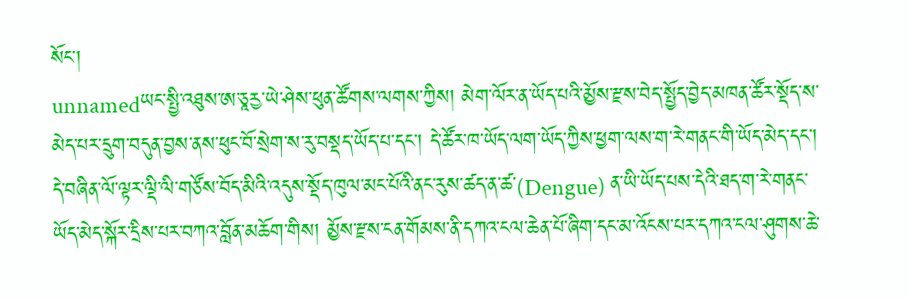སོང་།
unnamedཡང་སྤྱི་འཐུས་ཨ་ཅཱརྱ་ཡེ་ཤེས་ཕུན་ཚོགས་ལགས་ཀྱིས། མེག་ལོར་ན་ཡོད་པའི་མྱོས་རྫས་བེད་སྤྱོད་བྱེད་མཁན་ཚོར་སྡོད་ས་མེད་པར་དྲུག་བདུན་བྱས་ནས་ཕུང་བོ་སྲེག་ས་རུ་བསྡད་ཡོད་པ་དང་། དེ་ཚོར་ཁ་ཡོད་ལག་ཡོད་ཀྱིས་ཕྱག་ལས་ག་རེ་གནང་གི་ཡོད་མེད་དང་། དེ་བཞིན་ལོ་ལྟར་ལྡི་ལི་གཙོས་བོད་མིའི་འདུས་སྡོད་ཁུལ་མང་པོའི་ནང་རུས་ཚད་ན་ཚ་(Dengue) ན་ཡི་ཡོད་པས་དེའི་ཐད་ག་རེ་གནང་ཡོད་མེད་སྐོར་དྲིས་པར་བཀའ་བློན་མཆོག་གིས། མྱོས་རྫས་ངན་གོམས་ནི་དཀའ་ངལ་ཆེན་པོ་ཞིག་དང་མ་འོངས་པར་དཀའ་ངལ་ཤུགས་ཆེ་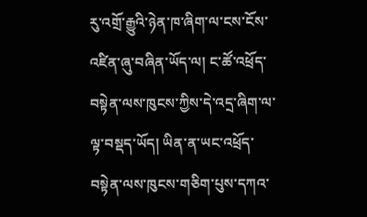རུ་འགྲོ་རྒྱུའི་ཉེན་ཁ་ཞིག་ལ་ངས་ངོས་འཛིན་ཞུ་བཞིན་ཡོད་ལ། ང་ཚོ་འཕྲོད་བསྟེན་ལས་ཁུངས་ཀྱིས་དེ་འདྲ་ཞིག་ལ་ལྟ་བསྡད་ཡོད། ཡིན་ན་ཡང་འཕྲོད་བསྟེན་ལས་ཁུངས་གཅིག་པུས་དཀའ་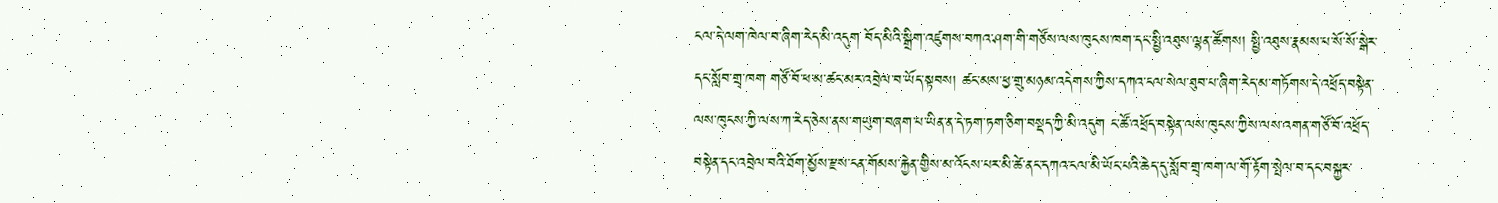ངལ་དེ་ལག་ཁེལ་བ་ཞིག་རེད་མི་འདུག བོད་མིའི་སྒྲིག་འཛུགས་བཀའ་ཤག་གི་གཙོས་ལས་ཁུངས་ཁག་དང་སྤྱི་འཐུས་ལྷན་ཚོགས། སྤྱི་འཐུས་རྣམས་པ་སོ་སོ་སྒེར་དང་སློབ་གྲྭ་ཁག གཙོ་བོ་ཕ་མ་ཚང་མར་འབྲེལ་བ་ཡོད་སྟབས། ཚང་མས་ཕྱ་གྲུ་མཉམ་འདེགས་ཀྱིས་དཀའ་ངལ་སེལ་ཐུབ་པ་ཞིག་རེད་མ་གཏོགས་དེ་འཕྲོད་བསྟེན་ལས་ཁུངས་ཀྱི་ལས་ཀ་རེད་ཅེས་ནས་གཡུག་བཞག་པ་ཡིན་ན་དེ་ཏག་ཏག་ཅིག་བསྡད་ཀྱི་མི་འདུག ང་ཚོ་འཕྲོད་བསྟེན་ལས་ཁུངས་ཀྱིས་ལས་འགན་གཙོ་བོ་འཕྲོད་བསྟེན་དང་འབྲེལ་བའི་ཐོག་མྱོས་རྫས་ངན་གོམས་རྐྱེན་གྱིས་མ་འོངས་པར་མི་ཚེ་ནང་དཀའ་ངལ་མི་ཡོང་པའི་ཆེད་དུ་སློབ་གྲྭ་ཁག་ལ་གོ་རྟོག་སྤེལ་བ་དང་བསྐྱར་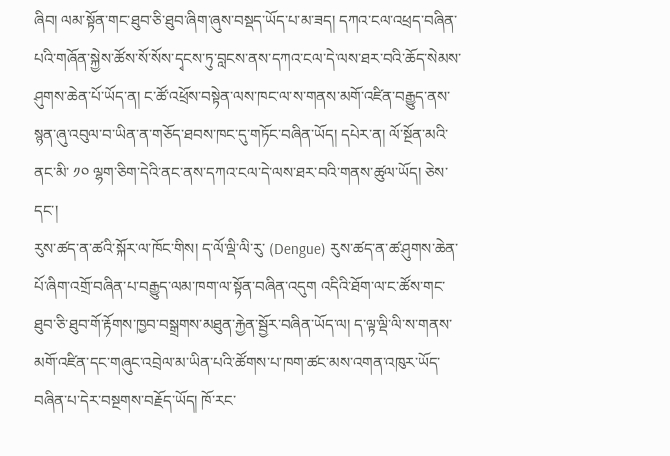ཞིབ། ལམ་སྟོན་གང་ཐུབ་ཅི་ཐུབ་ཞིག་ཞུས་བསྡད་ཡོད་པ་མ་ཟད། དཀའ་ངལ་འཕྲད་བཞིན་པའི་གཞོན་སྐྱེས་ཚོས་སོ་སོས་དྭངས་ཏུ་བླངས་ནས་དཀའ་ངལ་དེ་ལས་ཐར་བའི་ཆོད་སེམས་ཤུགས་ཆེན་པོ་ཡོད་ན། ང་ཚོ་འཕྲོས་བསྟེན་ལས་ཁང་ལ་ས་གནས་མགོ་འཛིན་བརྒྱུད་ནས་སྙན་ཞུ་འབུལ་བ་ཡིན་ན་གཅོད་ཐབས་ཁང་དུ་གཏོང་བཞིན་ཡོད། དཔེར་ན། ལོ་སྔོན་མའི་ནང་མི་ ༡༠ ལྷག་ཅིག་དེའི་ནང་ནས་དཀའ་ངལ་དེ་ལས་ཐར་བའི་གནས་ཚུལ་ཡོད། ཅེས་དང་།
རུས་ཚད་ན་ཚའི་སྐོར་ལ་ཁོང་གིས། ད་ལོ་ལྡི་ལི་རུ་ (Dengue) རུས་ཚད་ན་ཚ་ཤུགས་ཆེན་པོ་ཞིག་འགྲོ་བཞིན་པ་བརྒྱུད་ལམ་ཁག་ལ་སྟོན་བཞིན་འདུག འདིའི་ཐོག་ལ་ང་ཚོས་གང་ཐུབ་ཅི་ཐུབ་གོ་རྟོགས་ཁྱབ་བསྒྲགས་མཐུན་རྐྱེན་སྦྱོར་བཞིན་ཡོད་ལ། ད་ལྟ་ལྡི་ལི་ས་གནས་མགོ་འཛིན་དང་གཞུང་འབྲེལ་མ་ཡིན་པའི་ཚོགས་པ་ཁག་ཚང་མས་འགན་འཁུར་ཡོད་བཞིན་པ་དེར་བསྔགས་བརྗོད་ཡོད། ཁོ་རང་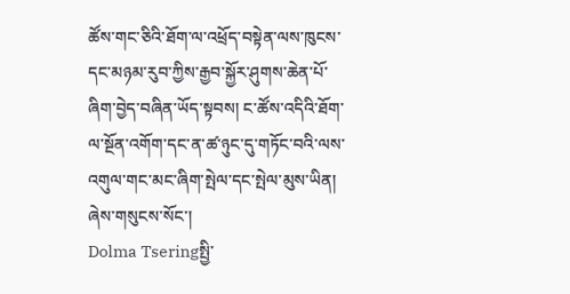ཚོས་གང་ཅིའི་ཐོག་ལ་འཕྲོད་བསྟེན་ལས་ཁུངས་དང་མཉམ་རུབ་ཀྱིས་རྒྱབ་སྐྱོར་ཤུགས་ཆེན་པོ་ཞིག་བྱེད་བཞིན་ཡོད་སྟབས། ང་ཚོས་འདིའི་ཐོག་ལ་སྔོན་འགོག་དང་ན་ཚ་ཉུང་དུ་གཏོང་བའི་ལས་འགུལ་གང་མང་ཞིག་སྤེལ་དང་སྤེལ་མུས་ཡིན། ཞེས་གསུངས་སོང་།
Dolma Tseringསྤྱི་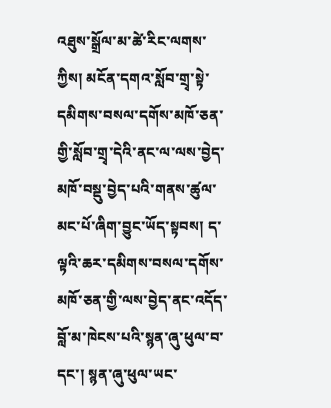འཐུས་སྒྲོལ་མ་ཚེ་རིང་ལགས་ཀྱིས། མངོན་དགའ་སློབ་གྲྭ་སྟེ་དམིགས་བསལ་དགོས་མཁོ་ཅན་གྱི་སློབ་གྲྭ་དེའི་ནང་ལ་ལས་བྱེད་མཁོ་བསྡུ་བྱེད་པའི་གནས་ཚུལ་མང་པོ་ཞིག་བྱུང་ཡོད་སྟབས། ད་ལྟའི་ཆར་དམིགས་བསལ་དགོས་མཁོ་ཅན་གྱི་ལས་བྱེད་ནང་འདོད་བློ་མ་ཁེངས་པའི་སྙན་ཞུ་ཕུལ་བ་དང་། སྙན་ཞུ་ཕུལ་ཡང་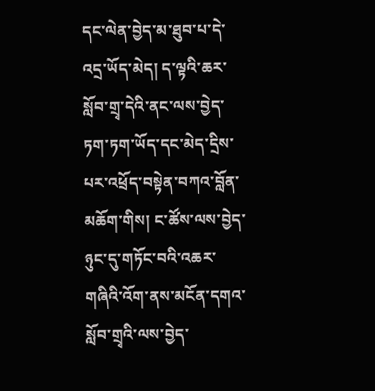དང་ལེན་བྱེད་མ་ཐུབ་པ་དེ་འདྲ་ཡོད་མེད། ད་ལྟའི་ཆར་སློབ་གྲྭ་དེའི་ནང་ལས་བྱེད་ཏག་ཏག་ཡོད་དང་མེད་དྲིས་པར་འཕྲོད་བསྟེན་བཀའ་བློན་མཆོག་གིས། ང་ཚོས་ལས་བྱེད་ཉུང་དུ་གཏོང་བའི་འཆར་གཞིའི་འོག་ནས་མངོན་དགའ་སློབ་གྲྭའི་ལས་བྱེད་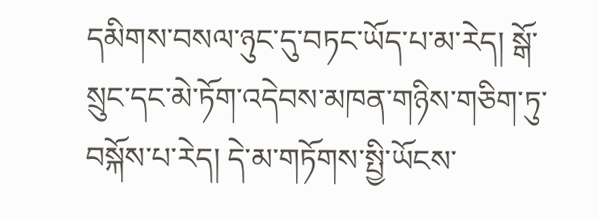དམིགས་བསལ་ཉུང་དུ་བཏང་ཡོད་པ་མ་རེད། སྒོ་སྲུང་དང་མེ་ཏོག་འདེབས་མཁན་གཉིས་གཅིག་ཏུ་བསྐོས་པ་རེད། དེ་མ་གཏོགས་སྤྱི་ཡོངས་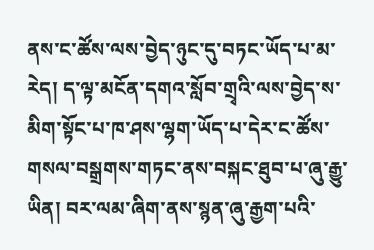ནས་ང་ཚོས་ལས་བྱེད་ཉུང་དུ་བཏང་ཡོད་པ་མ་རེད། ད་ལྟ་མངོན་དགའ་སློབ་གྲྭའི་ལས་བྱེད་ས་མིག་སྟོང་པ་ཁ་ཤས་ལྷག་ཡོད་པ་དེར་ང་ཚོས་གསལ་བསྒྲགས་གཏང་ནས་བསྐང་ཐུབ་པ་ཞུ་རྒྱུ་ཡིན། བར་ལམ་ཞིག་ནས་སྙན་ཞུ་རྒྱག་པའི་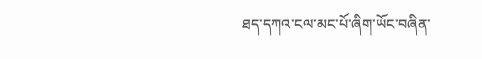ཐད་དཀའ་ངལ་མང་པོ་ཞིག་ཡོང་བཞིན་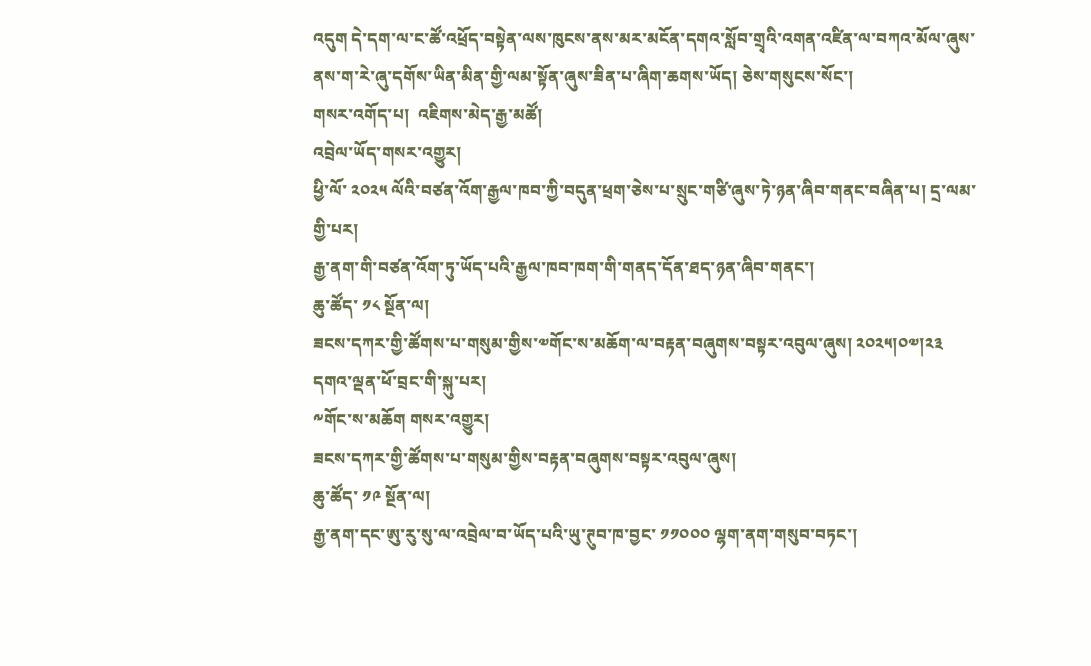འདུག དེ་དག་ལ་ང་ཚོ་འཕྲོད་བསྟེན་ལས་ཁུངས་ནས་མར་མངོན་དགའ་སློབ་གྲྭའི་འགན་འཛིན་ལ་བཀའ་མོལ་ཞུས་ནས་ག་རེ་ཞུ་དགོས་ཡིན་མིན་གྱི་ལམ་སྟོན་ཞུས་ཟིན་པ་ཞིག་ཆགས་ཡོད། ཅེས་གསུངས་སོང་།
གསར་འགོད་པ།  འཇིགས་མེད་རྒྱ་མཚོ།
འབྲེལ་ཡོད་གསར་འགྱུར།
ཕྱི་ལོ་ ༢༠༢༥ ལོའི་བཙན་འོག་རྒྱལ་ཁབ་ཀྱི་བདུན་ཕྲག་ཅེས་པ་སྲུང་གཙི་ཞུས་ཏེ་ཉན་ཞིབ་གནང་བཞིན་པ། དྲ་ལམ་གྱི་པར།
རྒྱ་ནག་གི་བཙན་འོག་ཏུ་ཡོད་པའི་རྒྱལ་ཁབ་ཁག་གི་གནད་དོན་ཐད་ཉན་ཞིབ་གནང་།
ཆུ་ཚོད་ ༡༨ སྔོན་ལ།
ཟངས་དཀར་གྱི་ཚོགས་པ་གསུམ་གྱིས་༧གོང་ས་མཆོག་ལ་བརྟན་བཞུགས་བསྟར་འབུལ་ཞུས། ༢༠༢༥།༠༧།༢༣  དགའ་ལྡན་ཕོ་བྲང་གི་སྐུ་པར།
༸གོང་ས་མཆོག གསར་འགྱུར།
ཟངས་དཀར་གྱི་ཚོགས་པ་གསུམ་གྱིས་བརྟན་བཞུགས་བསྟར་འབུལ་ཞུས།
ཆུ་ཚོད་ ༡༩ སྔོན་ལ།
རྒྱ་ནག་དང་ཨུ་རུ་སུ་ལ་འབྲེལ་བ་ཡོད་པའི་ཡུ་ཊུབ་ཁ་བྱང་ ༡༡༠༠༠ ལྷག་ནག་གསུབ་བཏང་།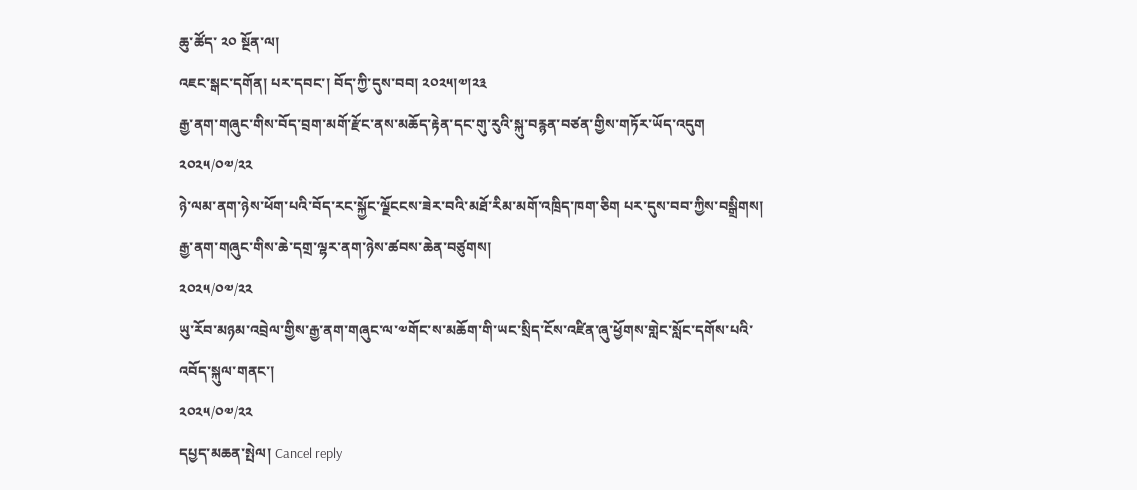ཆུ་ཚོད་ ༢༠ སྔོན་ལ།
འཇང་སྒང་དགོན། པར་དབང་། བོད་ཀྱི་དུས་བབ། ༢༠༢༥།༧།༢༣
རྒྱ་ནག་གཞུང་གིས་བོད་བྲག་མགོ་རྫོང་ནས་མཆོད་རྟེན་དང་གུ་རུའི་སྐུ་བརྙན་བཙན་གྱིས་གཏོར་ཡོད་འདུག
༢༠༢༥/༠༧/༢༢
ཉེ་ལམ་ནག་ཉེས་ཕོག་པའི་བོད་རང་སྐྱོང་ལྗོངངས་ཟེར་བའི་མཐོ་རིམ་མགོ་འཁྲིད་ཁག་ཅིག པར་དུས་བབ་ཀྱིས་བསྒྲིགས།
རྒྱ་ནག་གཞུང་གིས་ཆེ་དགྲ་ལྷར་ནག་ཉེས་ཚབས་ཆེན་བཙུགས།
༢༠༢༥/༠༧/༢༢
ཡུ་རོབ་མཉམ་འབྲེལ་གྱིས་རྒྱ་ནག་གཞུང་ལ་༧གོང་ས་མཆོག་གི་ཡང་སྲིད་ངོས་འཛིན་ཞུ་ཕྱོགས་གླེང་སློང་དགོས་པའི་འབོད་སྐུལ་གནང་།
༢༠༢༥/༠༧/༢༢
དཔྱད་མཆན་སྤེལ། Cancel reply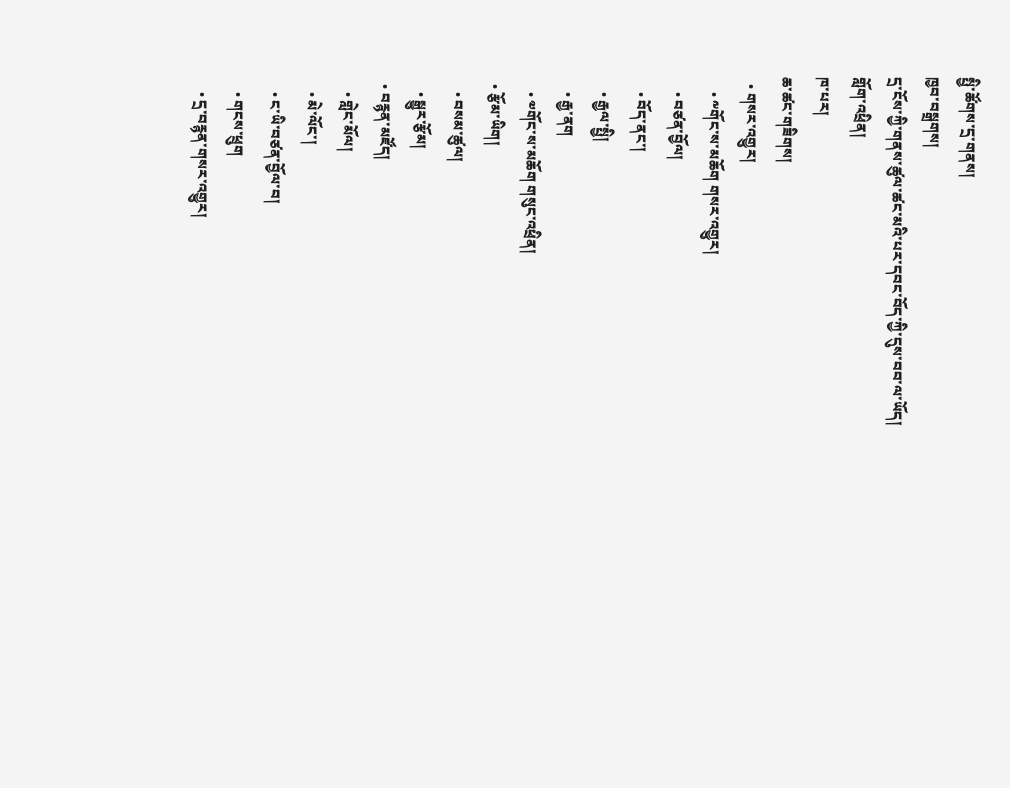སྤྱི་ཚོགས་དྲ་གནས།
ཁྱབ་བསྒྲགས།
དྲ་ངོས་ཀྱི་གནས་ཚུལ་ཚང་མའི་པར་དབང་བོད་ཀྱི་དུས་བབ་ལ་ཡོད།
གློག་འཕྲིན།
ཁ་པར།
ཆ་ཚང་གཟིགས།
  • གསར་འགྱུར།
    • ༸གོང་ས་མཆོག གསར་འགྱུར།
    • བཙན་བྱོལ།
    • བོད་ནང་།
    • རྒྱལ་སྤྱི།
    • རྒྱ་ནག
    • ༧གོང་ས་མཆོག གསུང་འཕྲིན།
  • རྩོམ་ཡིག།
    • བསམ་ཚུལ།
    • སྒྱུར་རྩོམ།
  • བརྙན་མཛོད།
    • གླེང་མོལ།
    • མེ་ལོང་།
    • ང་ཡི་བཙན་བྱོལ་བ།
    • གངས་ཕྲུག
    • དྲ་བརྙན་གསར་འགྱུར།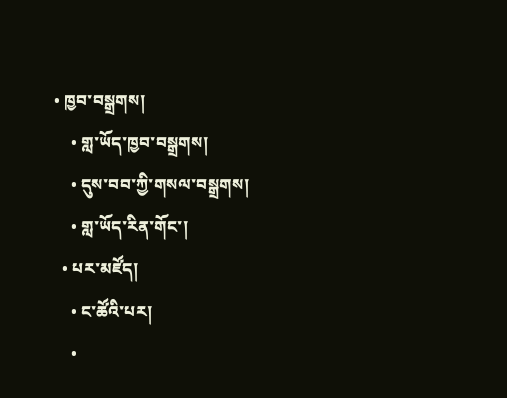• ཁྱབ་བསྒྲགས།
    • གླ་ཡོད་ཁྱབ་བསྒྲགས།
    • དུས་བབ་ཀྱི་གསལ་བསྒྲགས།
    • གླ་ཡོད་རིན་གོང་།
  • པར་མཛོད།
    • ང་ཚོའི་པར།
    •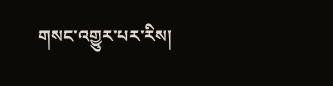གསང་འགྱུར་པར་རིས།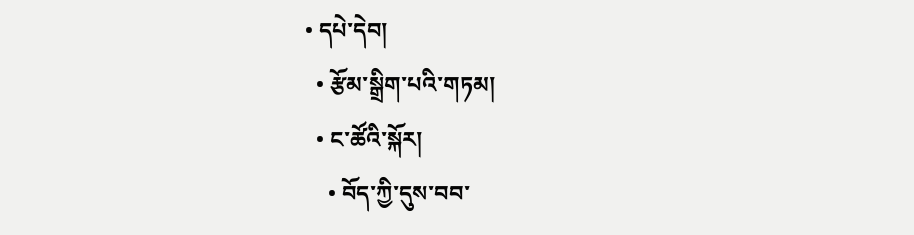• དཔེ་དེབ།
  • རྩོམ་སྒྲིག་པའི་གཏམ།
  • ང་ཚོའི་སྐོར།
    • བོད་ཀྱི་དུས་བབ་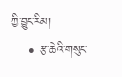ཀྱི་བྱུང་རིམ།
    • རྩ་ཆེའི་གསུང་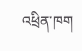འཕྲིན་ཁག